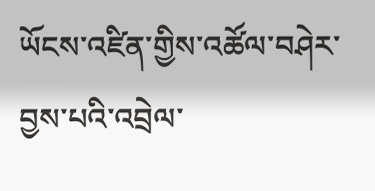ཡོངས་འཛིན་གྱིས་འཚོལ་བཤེར་བྱས་པའི་འབྲེལ་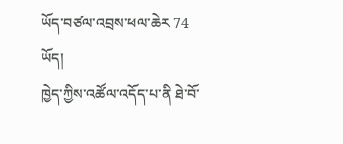ཡོད་བཙལ་འབྲས་ཕལ་ཆེར 74 ཡོད།
ཁྱེད་ཀྱིས་འཚོལ་འདོད་པ་ནི ཐེ་བོ་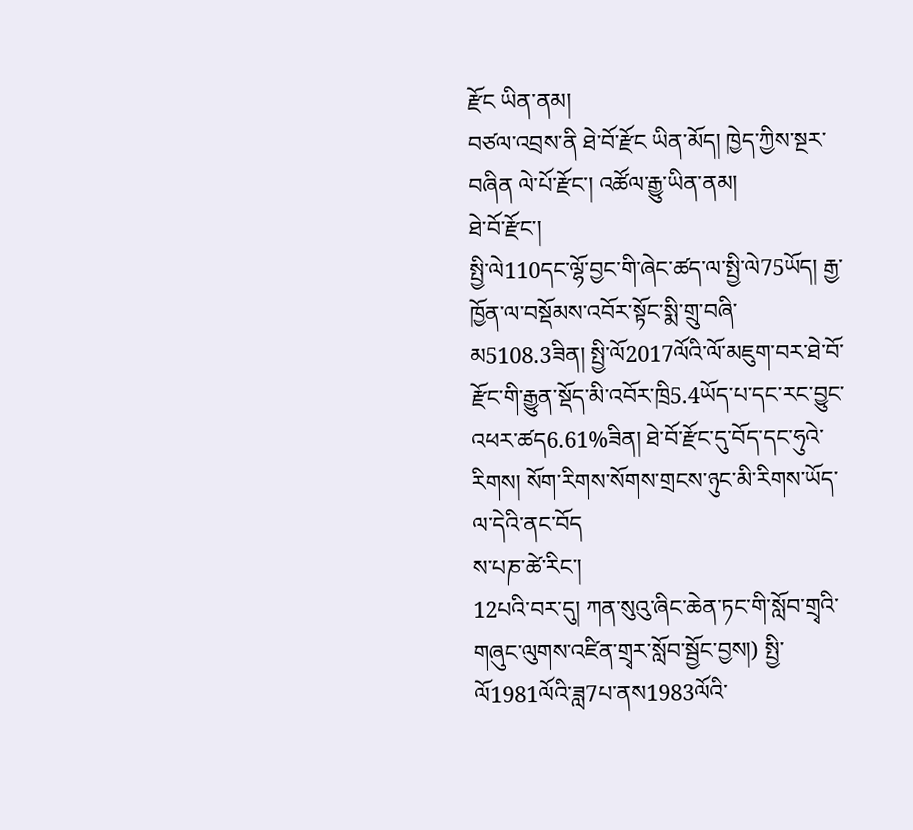རྫོང ཡིན་ནམ།
བཙལ་འབྲས་ནི ཐེ་བོ་རྫོང ཡིན་མོད། ཁྱེད་ཀྱིས་སྔར་བཞིན ལེ་པོ་རྫོང་། འཚོལ་རྒྱུ་ཡིན་ནམ།
ཐེ་བོ་རྫོང་།
སྤྱི་ལེ110དང་ལྷོ་བྱང་གི་ཞེང་ཚད་ལ་སྤྱི་ལེ75ཡོད། རྒྱ་ཁྱོན་ལ་བསྡོམས་འབོར་སྟོང་སྨི་གྲུ་བཞི་མ5108.3ཟིན། སྤྱི་ལོ2017ལོའི་ལོ་མཇུག་བར་ཐེ་བོ་རྫོང་གི་རྒྱུན་སྡོད་མི་འབོར་ཁྲི5.4ཡོད་པ་དང་རང་བྱུང་འཕར་ཚད6.61%ཟིན། ཐེ་བོ་རྫོང་དུ་བོད་དང་ཧུའེ་རིགས། སོག་རིགས་སོགས་གྲངས་ཉུང་མི་རིགས་ཡོད་ལ་དེའི་ནང་བོད
ས་པཎ་ཚེ་རིང་།
12པའི་བར་དུ། ཀན་སུའུ་ཞིང་ཆེན་ཏང་གི་སློབ་གྲྭའི་གཞུང་ལུགས་འཛིན་གྲྭར་སློབ་སྦྱོང་བྱས།) སྤྱི་ལོ1981ལོའི་ཟླ7པ་ནས1983ལོའི་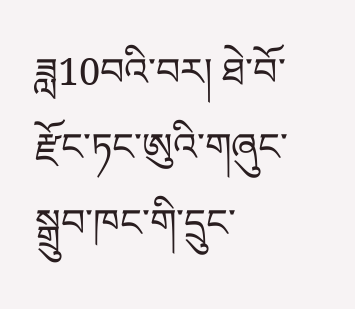ཟླ10བའི་བར། ཐེ་བོ་རྫོང་ཏང་ཨུའི་གཞུང་སྒྲུབ་ཁང་གི་དྲུང་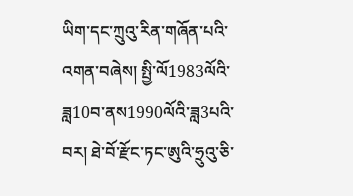ཡིག་དང་ཀྲུའུ་རིན་གཞོན་པའི་འགན་བཞེས། སྤྱི་ལོ1983ལོའི་ཟླ10བ་ནས1990ལོའི་ཟླ3པའི་བར། ཐེ་བོ་རྫོང་ཏང་ཨུའི་ཧྲུའུ་ཅི་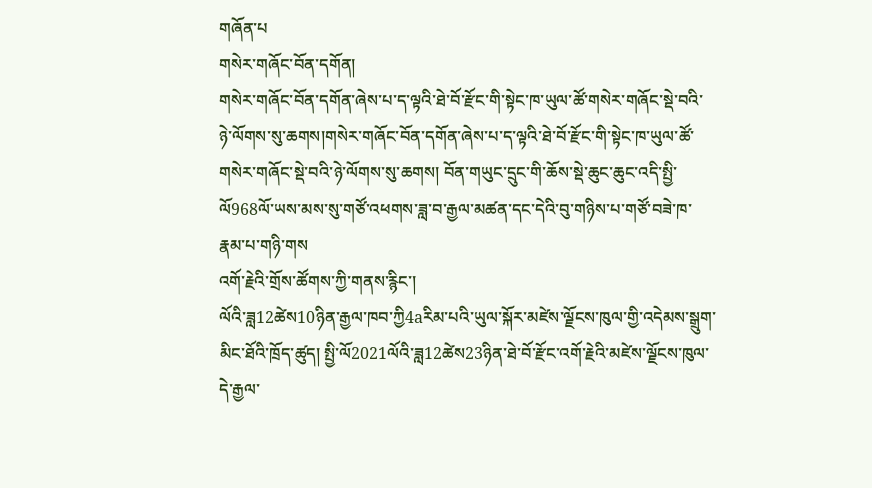གཞོན་པ
གསེར་གཞོང་བོན་དགོན།
གསེར་གཞོང་བོན་དགོན་ཞེས་པ་ད་ལྟའི་ཐེ་བོ་རྫོང་གི་སྟེང་ཁ་ཡུལ་ཚོ་གསེར་གཞོང་སྡེ་བའི་ཉེ་ལོགས་སུ་ཆགས།གསེར་གཞོང་བོན་དགོན་ཞེས་པ་ད་ལྟའི་ཐེ་བོ་རྫོང་གི་སྟེང་ཁ་ཡུལ་ཚོ་གསེར་གཞོང་སྡེ་བའི་ཉེ་ལོགས་སུ་ཆགས། བོན་གཡུང་དྲུང་གི་ཆོས་སྡེ་ཆུང་ཆུང་འདི་སྤྱི་ལོ968ལོ་ཡས་མས་སུ་གཙོ་འཕགས་ཟླ་བ་རྒྱལ་མཚན་དང་དེའི་བུ་གཉིས་པ་གཙོ་བཟེ་ཁ་རྣམ་པ་གཉི་གས
འགོ་རྗེའི་གྲོས་ཚོགས་ཀྱི་གནས་རྙིང་།
ལོའི་ཟླ12ཚེས10ཉིན་རྒྱལ་ཁབ་ཀྱི4aརིམ་པའི་ཡུལ་སྐོར་མཛེས་ལྗོངས་ཁུལ་གྱི་འདེམས་སྒྲུག་མིང་ཐོའི་ཁྲོད་ཚུད། སྤྱི་ལོ2021ལོའི་ཟླ12ཚེས23ཉིན་ཐེ་བོ་རྫོང་འགོ་རྗེའི་མཛེས་ལྗོངས་ཁུལ་དེ་རྒྱལ་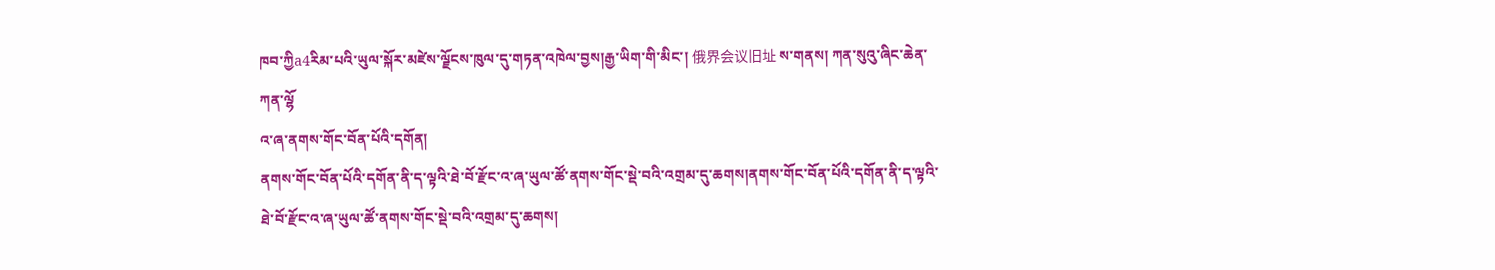ཁབ་ཀྱིa4རིམ་པའི་ཡུལ་སྐོར་མཛེས་ལྗོངས་ཁུལ་དུ་གཏན་འཁེལ་བྱས།རྒྱ་ཡིག་གི་མིང་། 俄界会议旧址 ས་གནས། ཀན་སུའུ་ཞིང་ཆེན་ཀན་ལྷོ
འ་ཞ་ནགས་གོང་བོན་པོའི་དགོན།
ནགས་གོང་བོན་པོའི་དགོན་ནི་ད་ལྟའི་ཐེ་བོ་རྫོང་འ་ཞ་ཡུལ་ཚོ་ནགས་གོང་སྡེ་བའི་འགྲམ་དུ་ཆགས།ནགས་གོང་བོན་པོའི་དགོན་ནི་ད་ལྟའི་ཐེ་བོ་རྫོང་འ་ཞ་ཡུལ་ཚོ་ནགས་གོང་སྡེ་བའི་འགྲམ་དུ་ཆགས།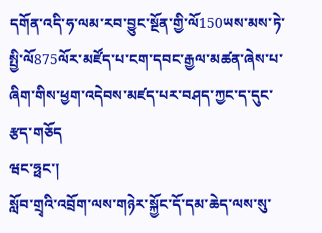དགོན་འདི་ཧ་ལམ་རབ་བྱུང་སྔོན་གྱི་ལོ150ཡས་མས་ཏེ་སྤྱི་ལོ875ལོར་མཛོད་པ་ངག་དབང་རྒྱལ་མཚན་ཞེས་པ་ཞིག་གིས་ཕྱག་འདེབས་མཛད་པར་བཤད་ཀྱང་ད་དུང་རྩད་གཅོད
ཝང་ཧྥང་།
སློབ་གྲྭའི་འབྲོག་ལས་གཉེར་སྐྱོང་དོ་དམ་ཆེད་ལས་སུ་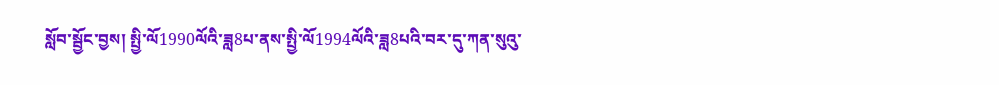སློབ་སྦྱོང་བྱས། སྤྱི་ལོ1990ལོའི་ཟླ8པ་ནས་སྤྱི་ལོ1994ལོའི་ཟླ8པའི་བར་དུ་ཀན་སུའུ་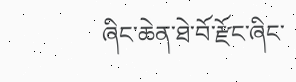ཞིང་ཆེན་ཐེ་བོ་རྫོང་ཞིང་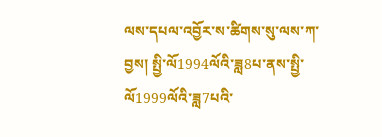ལས་དཔལ་འབྱོར་ས་ཚིགས་སུ་ལས་ཀ་བྱས། སྤྱི་ལོ1994ལོའི་ཟླ8པ་ནས་སྤྱི་ལོ1999ལོའི་ཟླ7པའི་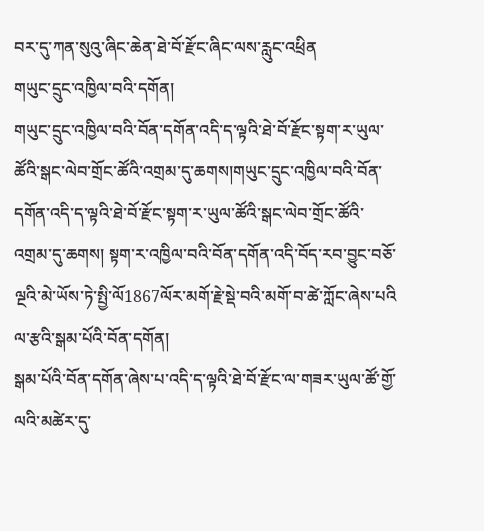བར་དུ་ཀན་སུའུ་ཞིང་ཆེན་ཐེ་བོ་རྫོང་ཞིང་ལས་རླུང་འཕྲིན
གཡུང་དྲུང་འཁྱིལ་བའི་དགོན།
གཡུང་དྲུང་འཁྱིལ་བའི་བོན་དགོན་འདི་ད་ལྟའི་ཐེ་བོ་རྫོང་སྟག་ར་ཡུལ་ཚོའི་སྒང་ལེབ་གྲོང་ཚོའི་འགྲམ་དུ་ཆགས།གཡུང་དྲུང་འཁྱིལ་བའི་བོན་དགོན་འདི་ད་ལྟའི་ཐེ་བོ་རྫོང་སྟག་ར་ཡུལ་ཚོའི་སྒང་ལེབ་གྲོང་ཚོའི་འགྲམ་དུ་ཆགས། སྟག་ར་འཁྱིལ་བའི་བོན་དགོན་འདི་བོད་རབ་བྱུང་བཅོ་ལྔའི་མེ་ཡོས་ཏེ་སྤྱི་ལོ1867ལོར་མགོ་རྗེ་སྡེ་བའི་མགོ་བ་ཚེ་ཀློང་ཞེས་པའི
ལ་རྩའི་སྒམ་པོའི་བོན་དགོན།
སྒམ་པོའི་བོན་དགོན་ཞེས་པ་འདི་ད་ལྟའི་ཐེ་བོ་རྫོང་ལ་གཟར་ཡུལ་ཚོ་གྱོ་ལའི་མཚེར་དུ་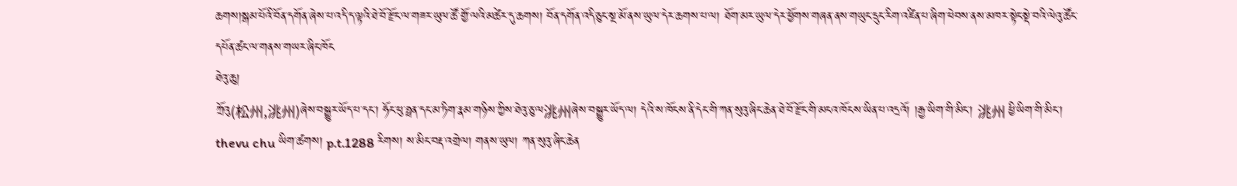ཆགས།སྒམ་པོའི་བོན་དགོན་ཞེས་པ་འདི་ད་ལྟའི་ཐེ་བོ་རྫོང་ལ་གཟར་ཡུལ་ཚོ་གྱོ་ལའི་མཚེར་དུ་ཆགས། བོན་དགོན་འདི་ཅུང་སྔ་མོ་ནས་ཡུལ་དེར་ཆགས་པ་ལ། ཐོག་མར་ཡུལ་དེར་ཕྱོགས་གཞན་ནས་གཡུང་དྲུང་རིག་འཛིན་པ་ཞིག་ཕེབས་ནས་མཁར་སྟེང་སྡེ་བའི་ལེའུ་ཚོང་དཔོན་ཚང་ལ་གནས་གཡར་ཞིང་ཁོང
ཐེའུ་ཆུ།
ཀྲོའུ(松州,洮州)ཞེས་བསྒྱུར་ཡོད་པ་དང་། ཧོང་ཕུ་ཧྥན་དང་མ་ཏིག་རྣམ་གཉིས་ཀྱིས་ཐེའུ་ཅུ་ལ洮州ཞེས་བསྒྱུར་ཡོད་ལ། དེའི་ས་ཁོངས་ནི་དེང་གི་ཀན་སུའུ་ཞིང་ཆེན་ཐེ་བོ་རྫོང་གི་མངའ་ཁོངས་ཡིན་པ་འདྲའོ། །རྒྱ་ཡིག་གི་མིང་། 洮州 ཕྱི་ཡིག་གི་མིང་། thevu chu ཡིག་ཚགས། p.t.1288 རིགས། ས་མིང་བརྡ་འགྲེལ། གནས་ཡུལ། ཀན་སུའུ་ཞིང་ཆེན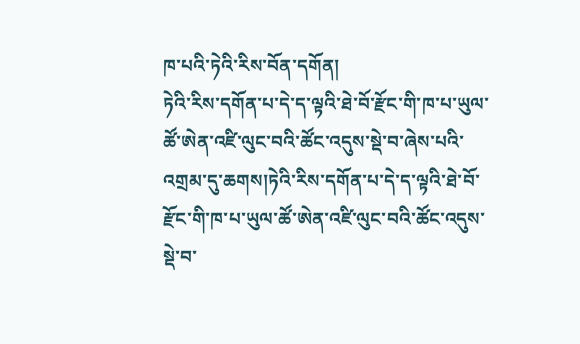ཁ་པའི་ཏེའི་རིས་བོན་དགོན།
ཏེའི་རིས་དགོན་པ་དེ་ད་ལྟའི་ཐེ་བོ་རྫོང་གི་ཁ་པ་ཡུལ་ཚོ་ཨེན་འཛི་ལུང་བའི་ཚོང་འདུས་སྡེ་བ་ཞེས་པའི་འགྲམ་དུ་ཆགས།ཏེའི་རིས་དགོན་པ་དེ་ད་ལྟའི་ཐེ་བོ་རྫོང་གི་ཁ་པ་ཡུལ་ཚོ་ཨེན་འཛི་ལུང་བའི་ཚོང་འདུས་སྡེ་བ་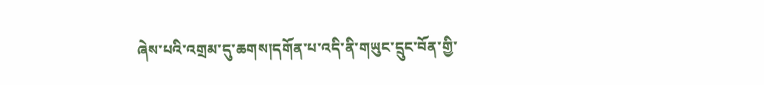ཞེས་པའི་འགྲམ་དུ་ཆགས།དགོན་པ་འདི་ནི་གཡུང་དྲུང་བོན་གྱི་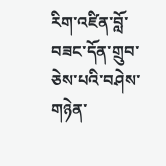རིག་འཛིན་བློ་བཟང་དོན་གྲུབ་ཅེས་པའི་བཤེས་གཉེན་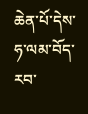ཆེན་པོ་དེས་ཧ་ལམ་བོད་རབ་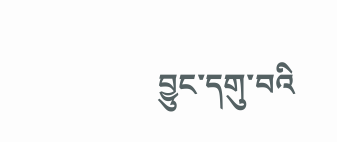བྱུང་དགུ་བའི